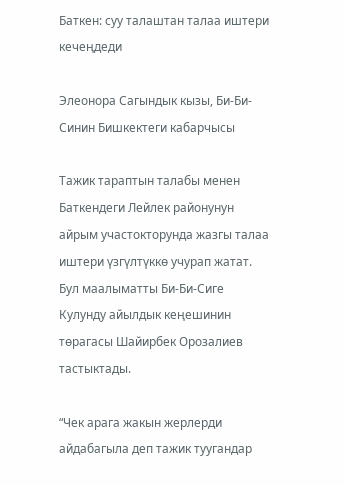Баткен: суу талаштан талаа иштери кечеңдеди

Элеонора Сагындык кызы, Би-Би-Синин Бишкектеги кабарчысы

Тажик тараптын талабы менен Баткендеги Лейлек районунун айрым участокторунда жазгы талаа иштери үзгүлтүккө учурап жатат. Бул маалыматты Би-Би-Сиге Кулунду айылдык кеңешинин төрагасы Шайирбек Орозалиев тастыктады.

“Чек арага жакын жерлерди айдабагыла деп тажик туугандар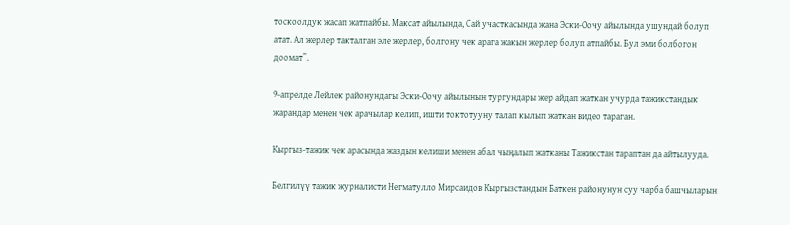тоскоолдук жасап жатпайбы. Максат айылында, Сай участкасында жана Эски-Оочу айылында ушундай болуп атат. Ал жерлер такталган эле жерлер, болгону чек арага жакын жерлер болуп атпайбы. Бул эми болбогон доомат”.

9-апрелде Лейлек районундагы Эски-Оочу айылынын тургундары жер айдап жаткан учурда тажикстандык жарандар менен чек арачылар келип, ишти токтотууну талап кылып жаткан видео тараган.

Кыргыз-тажик чек арасында жаздын келиши менен абал чыңалып жатканы Тажикстан тараптан да айтылууда.

Белгилүү тажик журналисти Негматулло Мирсаидов Кыргызстандын Баткен районунун суу чарба башчыларын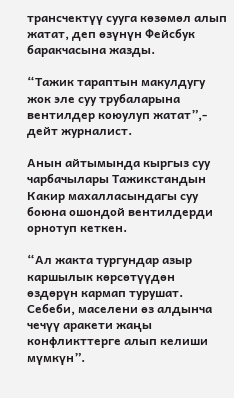трансчектүү сууга көзөмөл алып жатат, деп өзүнүн Фейсбук баракчасына жазды.

“Тажик тараптын макулдугу жок эле суу трубаларына вентилдер коюулуп жатат”,- дейт журналист.

Анын айтымында кыргыз суу чарбачылары Тажикстандын Какир махалласындагы суу боюна ошондой вентилдерди орнотуп кеткен.

“Ал жакта тургундар азыр каршылык көрсөтүүдөн өздөрүн кармап турушат. Себеби, маселени өз алдынча чечүү аракети жаңы конфликттерге алып келиши мүмкүн”.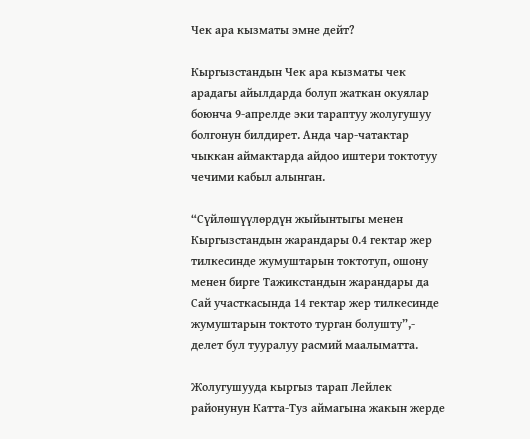Чек ара кызматы эмне дейт?

Кыргызстандын Чек ара кызматы чек арадагы айылдарда болуп жаткан окуялар боюнча 9-апрелде эки тараптуу жолугушуу болгонун билдирет. Анда чар-чатактар чыккан аймактарда айдоо иштери токтотуу чечими кабыл алынган.

“Сүйлөшүүлөрдүн жыйынтыгы менен Кыргызстандын жарандары 0.4 гектар жер тилкесинде жумуштарын токтотуп, ошону менен бирге Тажикстандын жарандары да Сай участкасында 14 гектар жер тилкесинде жумуштарын токтото турган болушту”,- делет бул тууралуу расмий маалыматта.

Жолугушууда кыргыз тарап Лейлек районунун Катта-Туз аймагына жакын жерде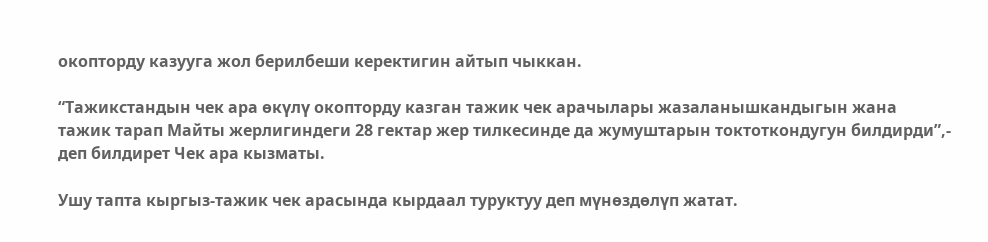окопторду казууга жол берилбеши керектигин айтып чыккан.

“Тажикстандын чек ара өкүлү окопторду казган тажик чек арачылары жазаланышкандыгын жана тажик тарап Майты жерлигиндеги 28 гектар жер тилкесинде да жумуштарын токтоткондугун билдирди”,- деп билдирет Чек ара кызматы.

Ушу тапта кыргыз-тажик чек арасында кырдаал туруктуу деп мүнөздөлүп жатат.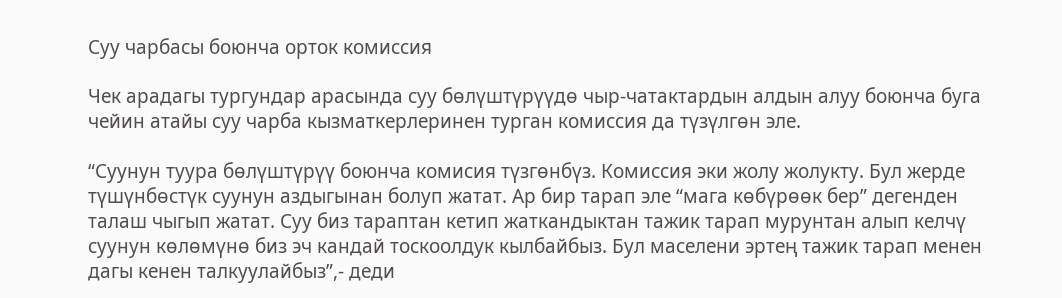Суу чарбасы боюнча орток комиссия

Чек арадагы тургундар арасында суу бөлүштүрүүдө чыр-чатактардын алдын алуу боюнча буга чейин атайы суу чарба кызматкерлеринен турган комиссия да түзүлгөн эле.

“Суунун туура бөлүштүрүү боюнча комисия түзгөнбүз. Комиссия эки жолу жолукту. Бул жерде түшүнбөстүк суунун аздыгынан болуп жатат. Ар бир тарап эле “мага көбүрөөк бер” дегенден талаш чыгып жатат. Суу биз тараптан кетип жаткандыктан тажик тарап мурунтан алып келчү суунун көлөмүнө биз эч кандай тоскоолдук кылбайбыз. Бул маселени эртең тажик тарап менен дагы кенен талкуулайбыз”,- деди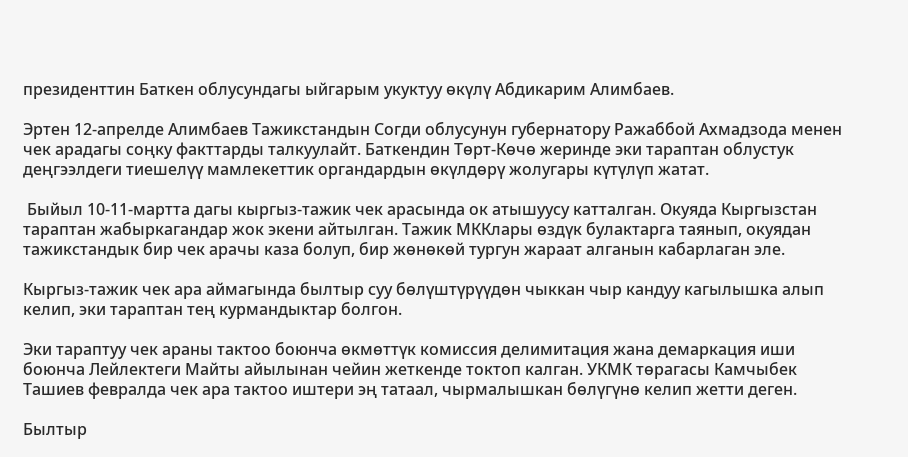президенттин Баткен облусундагы ыйгарым укуктуу өкүлү Абдикарим Алимбаев.

Эртен 12-апрелде Алимбаев Тажикстандын Согди облусунун губернатору Ражаббой Ахмадзода менен чек арадагы соңку факттарды талкуулайт. Баткендин Төрт-Көчө жеринде эки тараптан облустук деңгээлдеги тиешелүү мамлекеттик органдардын өкүлдөрү жолугары күтүлүп жатат.

 Быйыл 10-11-мартта дагы кыргыз-тажик чек арасында ок атышуусу катталган. Окуяда Кыргызстан тараптан жабыркагандар жок экени айтылган. Тажик МККлары өздүк булактарга таянып, окуядан тажикстандык бир чек арачы каза болуп, бир жөнөкөй тургун жараат алганын кабарлаган эле.

Кыргыз-тажик чек ара аймагында былтыр суу бөлүштүрүүдөн чыккан чыр кандуу кагылышка алып келип, эки тараптан тең курмандыктар болгон.

Эки тараптуу чек араны тактоо боюнча өкмөттүк комиссия делимитация жана демаркация иши боюнча Лейлектеги Майты айылынан чейин жеткенде токтоп калган. УКМК төрагасы Камчыбек Ташиев февралда чек ара тактоо иштери эң татаал, чырмалышкан бөлүгүнө келип жетти деген.

Былтыр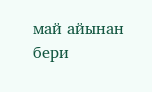май айынан бери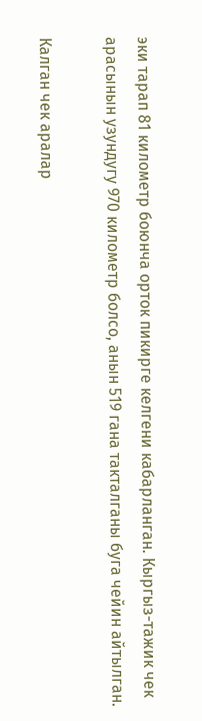эки тарап 81 километр боюнча орток пикирге келгени кабарланган. Кыргыз-тажик чек арасынын узундугу 970 километр болсо, анын 519 гана такталганы буга чейин айтылган.

Калган чек аралар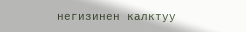негизинен калктуу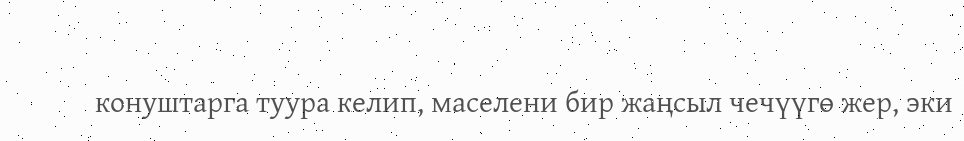конуштарга туура келип, маселени бир жаңсыл чечүүгө жер, эки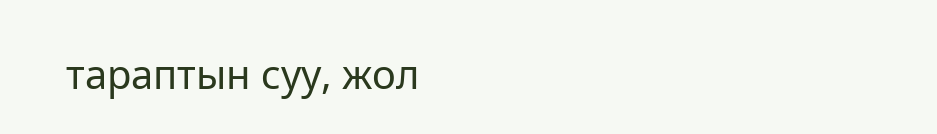тараптын суу, жол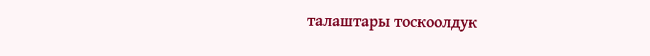талаштары тоскоолдук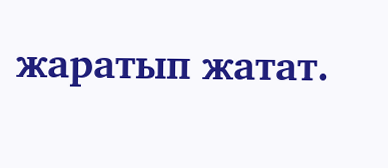жаратып жатат.